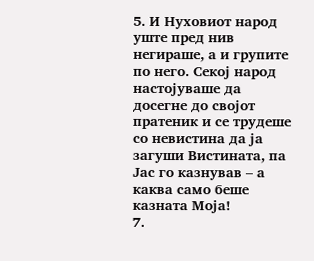5. И Нуховиот народ уште пред нив негираше, а и групите по него. Секој народ настојуваше да досегне до својот пратеник и се трудеше со невистина да ја загуши Вистината, па Јас го казнував – а каква само беше казната Моја!
7.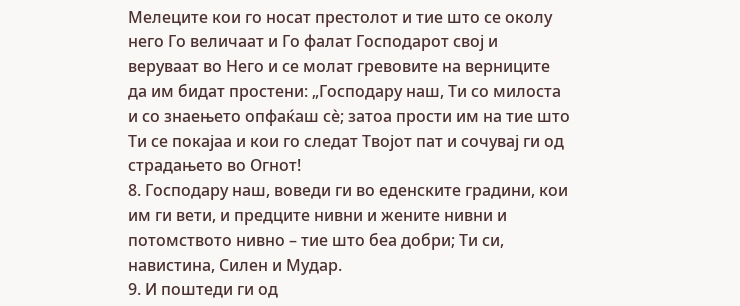Мелеците кои го носат престолот и тие што се околу него Го величаат и Го фалат Господарот свој и веруваат во Него и се молат гревовите на верниците да им бидат простени: „Господару наш, Ти со милоста и со знаењето опфаќаш сè; затоа прости им на тие што Ти се покајаа и кои го следат Твојот пат и сочувај ги од страдањето во Огнот!
8. Господару наш, воведи ги во еденските градини, кои им ги вети, и предците нивни и жените нивни и потомството нивно – тие што беа добри; Ти си, навистина, Силен и Мудар.
9. И поштеди ги од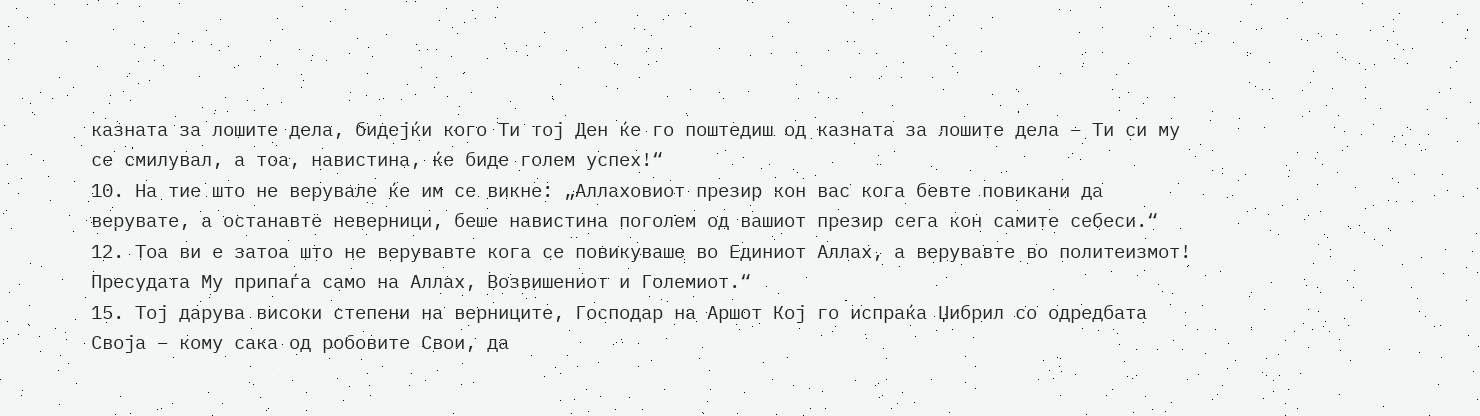казната за лошите дела, бидејќи кого Ти тој Ден ќе го поштедиш од казната за лошите дела – Ти си му се смилувал, а тоа, навистина, ќе биде голем успех!“
10. На тие што не верувале ќе им се викне: „Аллаховиот презир кон вас кога бевте повикани да верувате, а останавте неверници, беше навистина поголем од вашиот презир сега кон самите себеси.“
12. Тоа ви е затоа што не верувавте кога се повикуваше во Единиот Аллах, а верувавте во политеизмот! Пресудата Му припаѓа само на Аллах, Возвишениот и Големиот.“
15. Тој дарува високи степени на верниците, Господар на Аршот Кој го испраќа Џибрил со одредбата Своја – кому сака од робовите Свои, да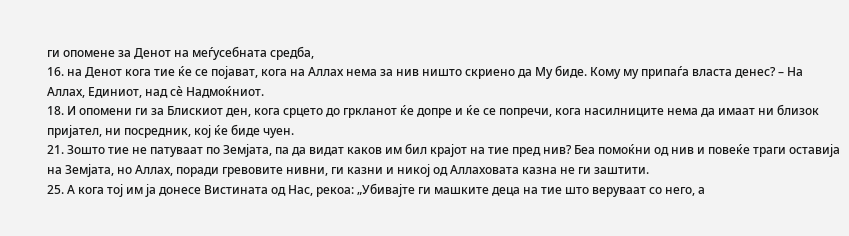ги опомене за Денот на меѓусебната средба,
16. на Денот кога тие ќе се појават, кога на Аллах нема за нив ништо скриено да Му биде. Кому му припаѓа власта денес? – На Аллах, Единиот, над сè Надмоќниот.
18. И опомени ги за Блискиот ден, кога срцето до гркланот ќе допре и ќе се попречи, кога насилниците нема да имаат ни близок пријател, ни посредник, кој ќе биде чуен.
21. Зошто тие не патуваат по Земјата, па да видат каков им бил крајот на тие пред нив? Беа помоќни од нив и повеќе траги оставија на Земјата, но Аллах, поради гревовите нивни, ги казни и никој од Аллаховата казна не ги заштити.
25. А кога тој им ја донесе Вистината од Нас, рекоа: „Убивајте ги машките деца на тие што веруваат со него, а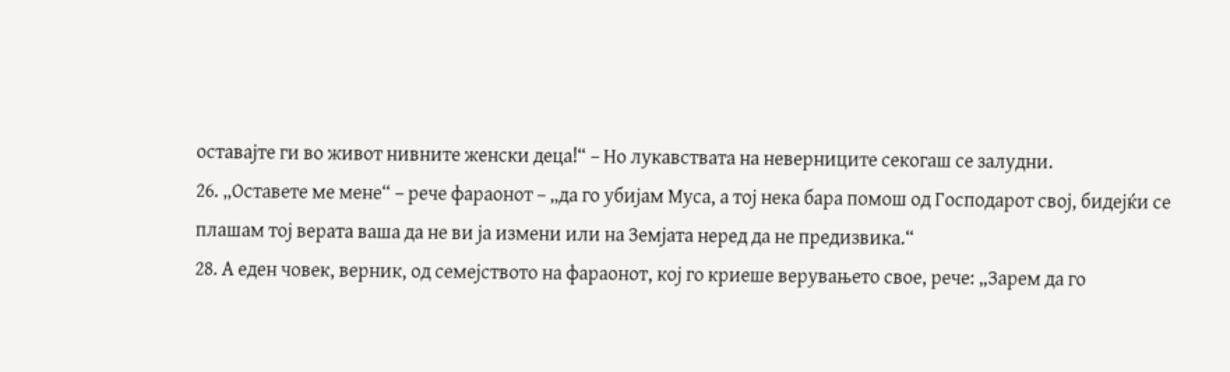оставајте ги во живот нивните женски деца!“ – Но лукавствата на неверниците секогаш се залудни.
26. „Оставете ме мене“ – рече фараонот – „да го убијам Муса, а тој нека бара помош од Господарот свој, бидејќи се плашам тој верата ваша да не ви ја измени или на Земјата неред да не предизвика.“
28. А еден човек, верник, од семејството на фараонот, кој го криеше верувањето свое, рече: „Зарем да го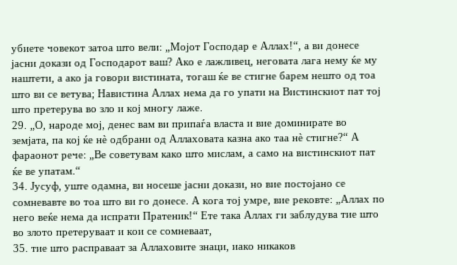убиете човекот затоа што вели: „Мојот Господар е Аллах!“, а ви донесе јасни докази од Господарот ваш? Ако е лажливец, неговата лага нему ќе му наштети, а ако ја говори вистината, тогаш ќе ве стигне барем нешто од тоа што ви се ветува; Навистина Аллах нема да го упати на Вистинскиот пат тој што претерува во зло и кој многу лаже.
29. „О, народе мој, денес вам ви припаѓа власта и вие доминирате во земјата, па кој ќе нè одбрани од Аллаховата казна ако таа нè стигне?“ А фараонот рече: „Ве советувам како што мислам, а само на вистинскиот пат ќе ве упатам.“
34. Јусуф, уште одамна, ви носеше јасни докази, но вие постојано се сомневавте во тоа што ви го донесе. А кога тој умре, вие рековте: „Аллах по него веќе нема да испрати Пратеник!“ Ете така Аллах ги заблудува тие што во злото претеруваат и кои се сомневаат,
35. тие што расправаат за Аллаховите знаци, иако никаков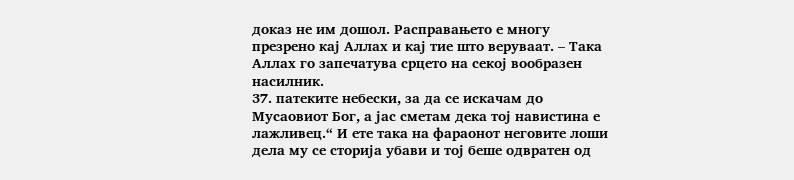доказ не им дошол. Расправањето е многу презрено кај Аллах и кај тие што веруваат. – Така Аллах го запечатува срцето на секој вообразен насилник.
37. патеките небески, за да се искачам до Мусаовиот Бог, а јас сметам дека тој навистина е лажливец.“ И ете така на фараонот неговите лоши дела му се сторија убави и тој беше одвратен од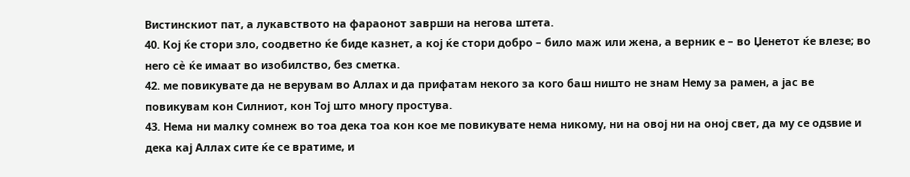Вистинскиот пат, а лукавството на фараонот заврши на негова штета.
40. Кој ќе стори зло, соодветно ќе биде казнет, а кој ќе стори добро – било маж или жена, а верник е – во Џенетот ќе влезе; во него сè ќе имаат во изобилство, без сметка.
42. ме повикувате да не верувам во Аллах и да прифатам некого за кого баш ништо не знам Нему за рамен, а јас ве повикувам кон Силниот, кон Тој што многу простува.
43. Нема ни малку сомнеж во тоа дека тоа кон кое ме повикувате нема никому, ни на овој ни на оној свет, да му се одѕвие и дека кај Аллах сите ќе се вратиме, и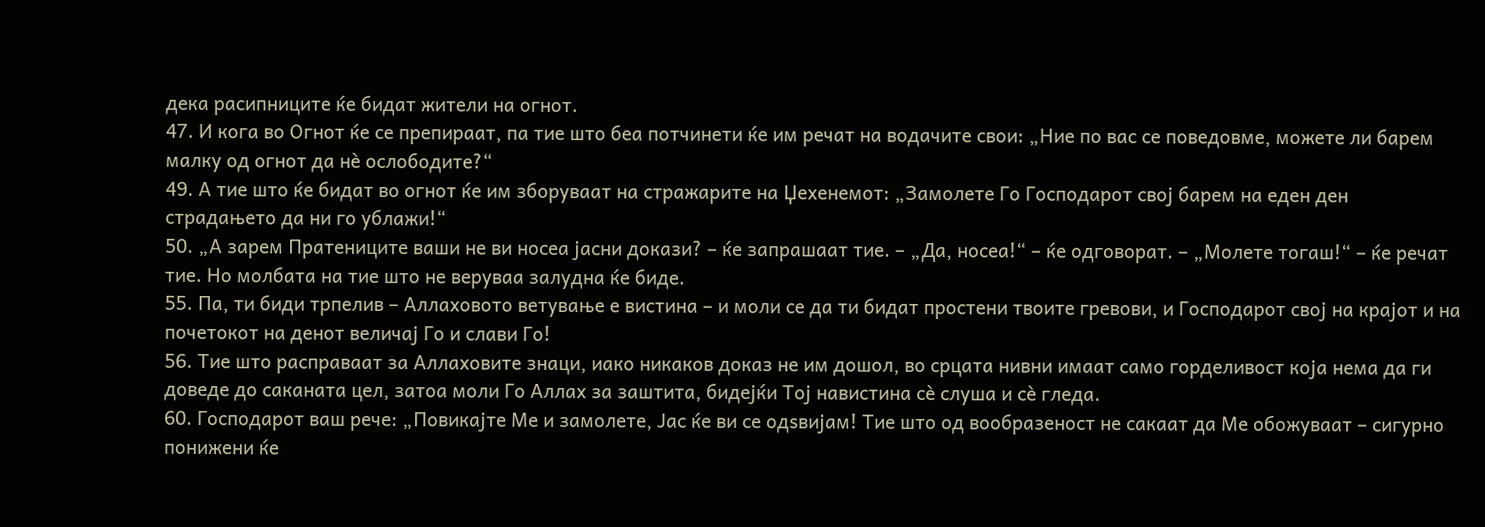дека расипниците ќе бидат жители на огнот.
47. И кога во Огнот ќе се препираат, па тие што беа потчинети ќе им речат на водачите свои: „Ние по вас се поведовме, можете ли барем малку од огнот да нè ослободите?“
49. А тие што ќе бидат во огнот ќе им зборуваат на стражарите на Џехенемот: „Замолете Го Господарот свој барем на еден ден страдањето да ни го ублажи!“
50. „А зарем Пратениците ваши не ви носеа јасни докази? – ќе запрашаат тие. – „Да, носеа!“ – ќе одговорат. – „Молете тогаш!“ – ќе речат тие. Но молбата на тие што не веруваа залудна ќе биде.
55. Па, ти биди трпелив – Аллаховото ветување е вистина – и моли се да ти бидат простени твоите гревови, и Господарот свој на крајот и на почетокот на денот величај Го и слави Го!
56. Тие што расправаат за Аллаховите знаци, иако никаков доказ не им дошол, во срцата нивни имаат само горделивост која нема да ги доведе до саканата цел, затоа моли Го Аллах за заштита, бидејќи Тој навистина сè слуша и сè гледа.
60. Господарот ваш рече: „Повикајте Ме и замолете, Јас ќе ви се одѕвијам! Тие што од вообразеност не сакаат да Ме обожуваат – сигурно понижени ќе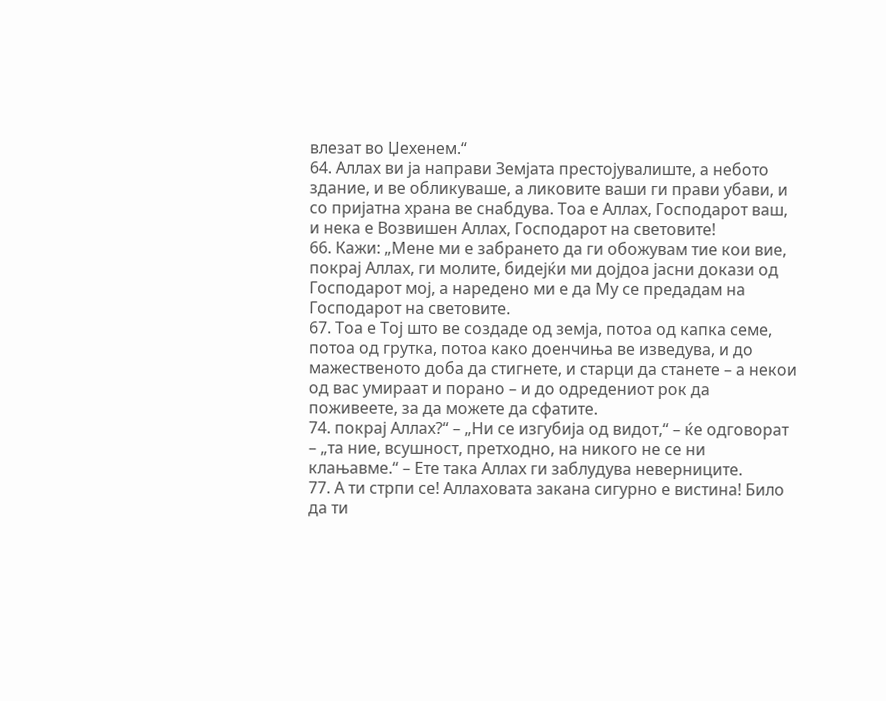влезат во Џехенем.“
64. Аллах ви ја направи Земјата престојувалиште, а небото здание, и ве обликуваше, а ликовите ваши ги прави убави, и со пријатна храна ве снабдува. Тоа е Аллах, Господарот ваш, и нека е Возвишен Аллах, Господарот на световите!
66. Кажи: „Мене ми е забрането да ги обожувам тие кои вие, покрај Аллах, ги молите, бидејќи ми дојдоа јасни докази од Господарот мој, а наредено ми е да Му се предадам на Господарот на световите.
67. Тоа е Тој што ве создаде од земја, потоа од капка семе, потоа од грутка, потоа како доенчиња ве изведува, и до мажественото доба да стигнете, и старци да станете – а некои од вас умираат и порано – и до одредениот рок да поживеете, за да можете да сфатите.
74. покрај Аллах?“ – „Ни се изгубија од видот,“ – ќе одговорат – „та ние, всушност, претходно, на никого не се ни клањавме.“ – Ете така Аллах ги заблудува неверниците.
77. А ти стрпи се! Аллаховата закана сигурно е вистина! Било да ти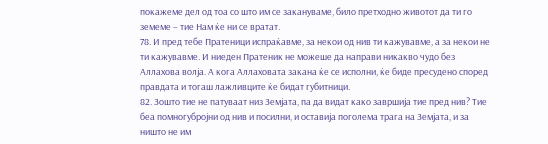покажеме дел од тоа со што им се закануваме, било претходно животот да ти го земеме – тие Нам ќе ни се вратат.
78. И пред тебе Пратеници испраќавме, за некои од нив ти кажувавме, а за некои не ти кажувавме. И ниеден Пратеник не можеше да направи никакво чудо без Аллахова волја. А кога Аллаховата закана ќе се исполни, ќе биде пресудено според правдата и тогаш лажливците ќе бидат губитници.
82. Зошто тие не патуваат низ Земјата, па да видат како завршија тие пред нив? Тие беа помногубројни од нив и посилни, и оставија поголема трага на Земјата, и за ништо не им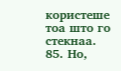користеше тоа што го стекнаа.
85. Но,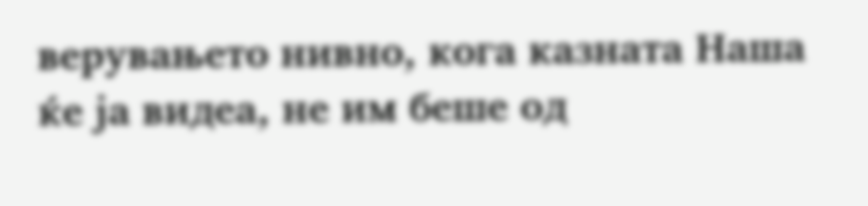верувањето нивно, кога казната Наша ќе ја видеа, не им беше од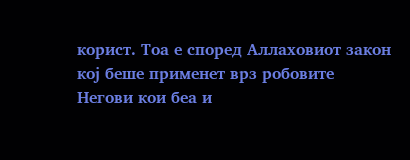корист. Тоа е според Аллаховиот закон кој беше применет врз робовите Негови кои беа и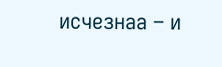исчезнаа – и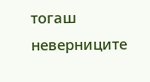тогаш неверниците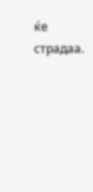ќе страдаа.